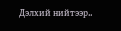Дэлхий нийтээр..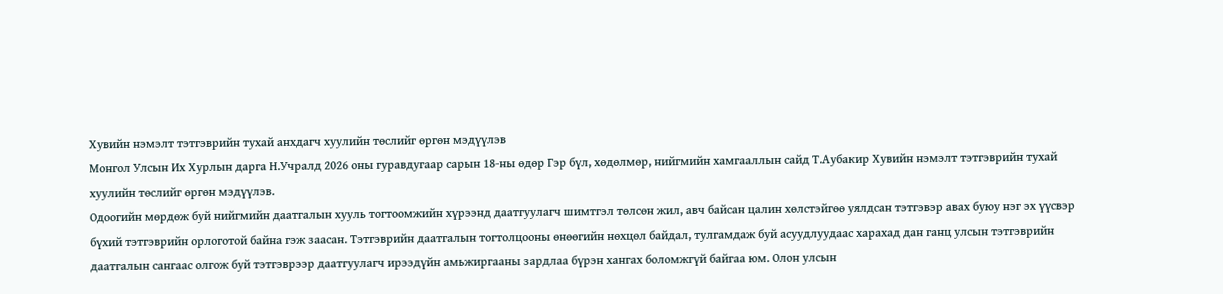Хувийн нэмэлт тэтгэврийн тухай анхдагч хуулийн төслийг өргөн мэдүүлэв
Монгол Улсын Их Хурлын дарга Н.Учралд 2026 оны гуравдугаар сарын 18-ны өдөр Гэр бүл, хөдөлмөр, нийгмийн хамгааллын сайд Т.Аубакир Хувийн нэмэлт тэтгэврийн тухай хуулийн төслийг өргөн мэдүүлэв.
Одоогийн мөрдөж буй нийгмийн даатгалын хууль тогтоомжийн хүрээнд даатгуулагч шимтгэл төлсөн жил, авч байсан цалин хөлстэйгөө уялдсан тэтгэвэр авах буюу нэг эх үүсвэр бүхий тэтгэврийн орлоготой байна гэж заасан. Тэтгэврийн даатгалын тогтолцооны өнөөгийн нөхцөл байдал, тулгамдаж буй асуудлуудаас харахад дан ганц улсын тэтгэврийн даатгалын сангаас олгож буй тэтгэврээр даатгуулагч ирээдүйн амьжиргааны зардлаа бүрэн хангах боломжгүй байгаа юм. Олон улсын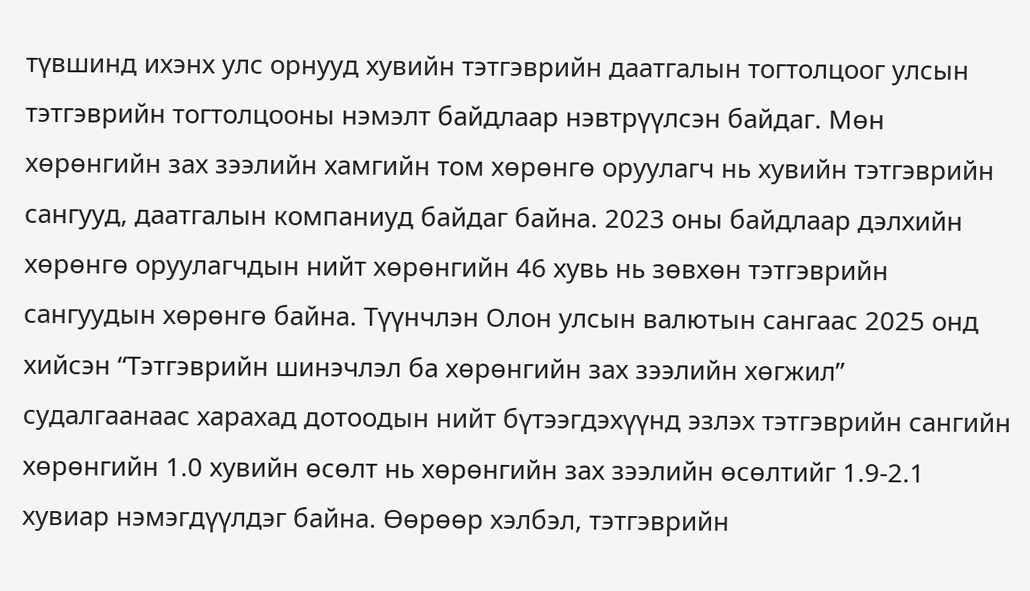түвшинд ихэнх улс орнууд хувийн тэтгэврийн даатгалын тогтолцоог улсын тэтгэврийн тогтолцооны нэмэлт байдлаар нэвтрүүлсэн байдаг. Мөн хөрөнгийн зах зээлийн хамгийн том хөрөнгө оруулагч нь хувийн тэтгэврийн сангууд, даатгалын компаниуд байдаг байна. 2023 оны байдлаар дэлхийн хөрөнгө оруулагчдын нийт хөрөнгийн 46 хувь нь зөвхөн тэтгэврийн сангуудын хөрөнгө байна. Түүнчлэн Олон улсын валютын сангаас 2025 онд хийсэн “Тэтгэврийн шинэчлэл ба хөрөнгийн зах зээлийн хөгжил” судалгаанаас харахад дотоодын нийт бүтээгдэхүүнд эзлэх тэтгэврийн сангийн хөрөнгийн 1.0 хувийн өсөлт нь хөрөнгийн зах зээлийн өсөлтийг 1.9-2.1 хувиар нэмэгдүүлдэг байна. Өөрөөр хэлбэл, тэтгэврийн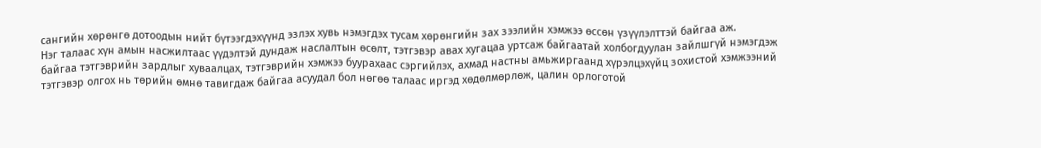сангийн хөрөнгө дотоодын нийт бүтээгдэхүүнд эзлэх хувь нэмэгдэх тусам хөрөнгийн зах зээлийн хэмжээ өссөн үзүүлэлттэй байгаа аж.
Нэг талаас хүн амын насжилтаас үүдэлтэй дундаж наслалтын өсөлт, тэтгэвэр авах хугацаа уртсаж байгаатай холбогдуулан зайлшгүй нэмэгдэж байгаа тэтгэврийн зардлыг хуваалцах, тэтгэврийн хэмжээ буурахаас сэргийлэх, ахмад настны амьжиргаанд хүрэлцэхүйц зохистой хэмжээний тэтгэвэр олгох нь төрийн өмнө тавигдаж байгаа асуудал бол нөгөө талаас иргэд хөдөлмөрлөж, цалин орлоготой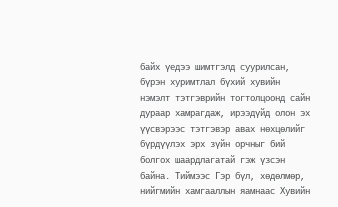байх үедээ шимтгэлд суурилсан, бүрэн хуримтлал бүхий хувийн нэмэлт тэтгэврийн тогтолцоонд сайн дураар хамрагдаж, ирээдүйд олон эх үүсвэрээс тэтгэвэр авах нөхцөлийг бүрдүүлэх эрх зүйн орчныг бий болгох шаардлагатай гэж үзсэн байна. Тиймээс Гэр бүл, хөдөлмөр, нийгмийн хамгааллын яамнаас Хувийн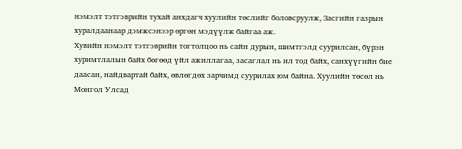нэмэлт тэтгэврийн тухай анхдагч хуулийн төслийг боловсруулж, Засгийн газрын хуралдаанаар дэмжсэнээр өргөн мэдүүлж байгаа аж.
Хувийн нэмэлт тэтгэврийн тогтолцоо нь сайн дурын, шимтгэлд суурилсан, бүрэн хуримтлалын байх бөгөөд үйл ажиллагаа, засаглал нь ил тод байх, санхүүгийн бие даасан, найдвартай байх, өвлөгдөх зарчимд суурилах юм байна. Хуулийн төсөл нь Монгол Улсад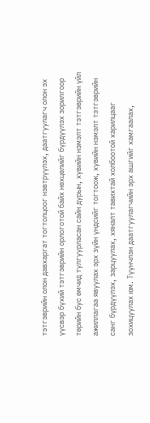тэтгэврийн олон давхаргат тогтолцоог нэвтрүүлэх, даатгуулагч олон эх үүсвэр бүхий тэтгэврийн орлоготой байх нөхцөлийг бүрдүүлэх зорилгоор төрийн бус өмчид тулгуурласан сайн дурын, хувийн нэмэлт тэтгэврийн үйл ажиллагаа явуулах эрх зүйн үндсийг тогтоож, хувийн нэмэлт тэтгэврийн санг бүрдүүлэх, зарцуулах, хяналт тавихтай холбоотой харилцааг зохицуулах юм. Түүнчлэн даатгуулагчийн эрх ашгийг хамгаалах,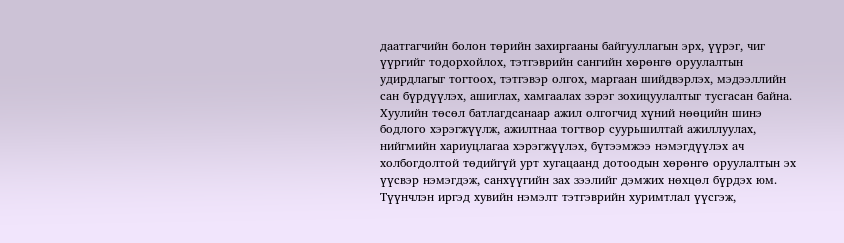даатгагчийн болон төрийн захиргааны байгууллагын эрх, үүрэг, чиг үүргийг тодорхойлох, тэтгэврийн сангийн хөрөнгө оруулалтын удирдлагыг тогтоох, тэтгэвэр олгох, маргаан шийдвэрлэх, мэдээллийн сан бүрдүүлэх, ашиглах, хамгаалах зэрэг зохицуулалтыг тусгасан байна.
Хуулийн төсөл батлагдсанаар ажил олгогчид хүний нөөцийн шинэ бодлого хэрэгжүүлж, ажилтнаа тогтвор суурьшилтай ажиллуулах, нийгмийн хариуцлагаа хэрэгжүүлэх, бүтээмжээ нэмэгдүүлэх ач холбогдолтой төдийгүй урт хугацаанд дотоодын хөрөнгө оруулалтын эх үүсвэр нэмэгдэж, санхүүгийн зах зээлийг дэмжих нөхцөл бүрдэх юм.
Түүнчлэн иргэд хувийн нэмэлт тэтгэврийн хуримтлал үүсгэж,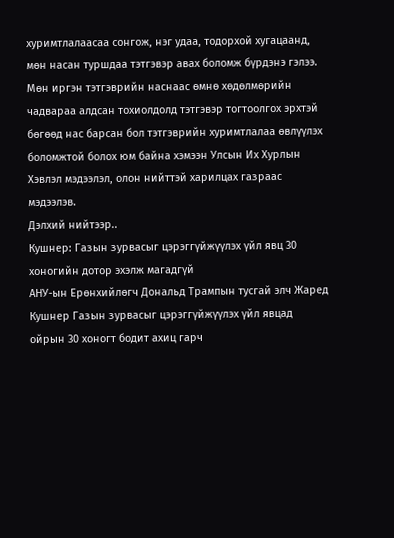хуримтлалаасаа сонгож, нэг удаа, тодорхой хугацаанд, мөн насан туршдаа тэтгэвэр авах боломж бүрдэнэ гэлээ. Мөн иргэн тэтгэврийн наснаас өмнө хөдөлмөрийн чадвараа алдсан тохиолдолд тэтгэвэр тогтоолгох эрхтэй бөгөөд нас барсан бол тэтгэврийн хуримтлалаа өвлүүлэх боломжтой болох юм байна хэмээн Улсын Их Хурлын Хэвлэл мэдээлэл, олон нийттэй харилцах газраас мэдээлэв.
Дэлхий нийтээр..
Кушнер: Газын зурвасыг цэрэггүйжүүлэх үйл явц 30 хоногийн дотор эхэлж магадгүй
АНУ-ын Ерөнхийлөгч Дональд Трампын тусгай элч Жаред Кушнер Газын зурвасыг цэрэггүйжүүлэх үйл явцад ойрын 30 хоногт бодит ахиц гарч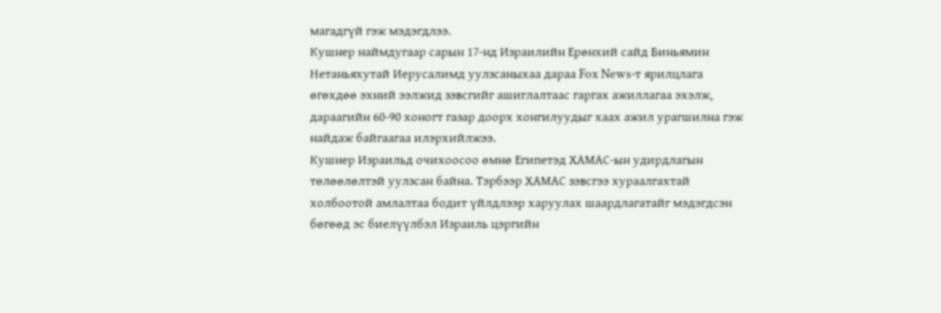магадгүй гэж мэдэгдлээ.
Кушнер наймдугаар сарын 17-нд Израилийн Ерөнхий сайд Биньямин Нетаньяхутай Иерусалимд уулзсаныхаа дараа Fox News-т ярилцлага өгөхдөө эхний ээлжид зэвсгийг ашиглалтаас гаргах ажиллагаа эхэлж, дараагийн 60-90 хоногт газар доорх хонгилуудыг хаах ажил урагшилна гэж найдаж байгаагаа илэрхийлжээ.
Кушнер Израильд очихоосоо өмнө Египетэд ХАМАС-ын удирдлагын төлөөлөлтэй уулзсан байна. Тэрбээр ХАМАС зэвсгээ хураалгахтай холбоотой амлалтаа бодит үйлдлээр харуулах шаардлагатайг мэдэгдсэн бөгөөд эс биелүүлбэл Израиль цэргийн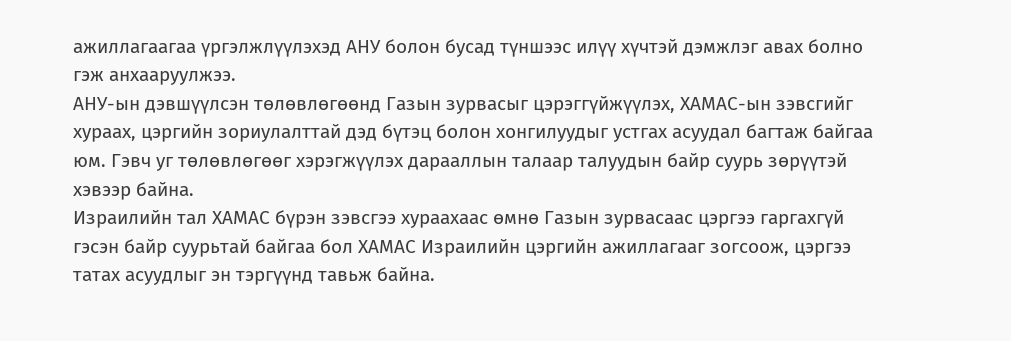ажиллагаагаа үргэлжлүүлэхэд АНУ болон бусад түншээс илүү хүчтэй дэмжлэг авах болно гэж анхааруулжээ.
АНУ-ын дэвшүүлсэн төлөвлөгөөнд Газын зурвасыг цэрэггүйжүүлэх, ХАМАС-ын зэвсгийг хураах, цэргийн зориулалттай дэд бүтэц болон хонгилуудыг устгах асуудал багтаж байгаа юм. Гэвч уг төлөвлөгөөг хэрэгжүүлэх дарааллын талаар талуудын байр суурь зөрүүтэй хэвээр байна.
Израилийн тал ХАМАС бүрэн зэвсгээ хураахаас өмнө Газын зурвасаас цэргээ гаргахгүй гэсэн байр суурьтай байгаа бол ХАМАС Израилийн цэргийн ажиллагааг зогсоож, цэргээ татах асуудлыг эн тэргүүнд тавьж байна.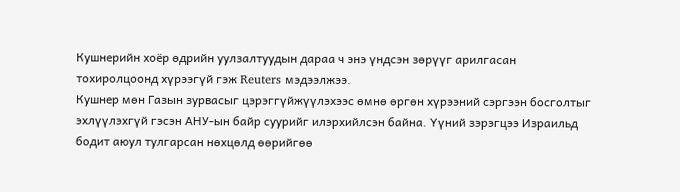Кушнерийн хоёр өдрийн уулзалтуудын дараа ч энэ үндсэн зөрүүг арилгасан тохиролцоонд хүрээгүй гэж Reuters мэдээлжээ.
Кушнер мөн Газын зурвасыг цэрэггүйжүүлэхээс өмнө өргөн хүрээний сэргээн босголтыг эхлүүлэхгүй гэсэн АНУ-ын байр суурийг илэрхийлсэн байна. Үүний зэрэгцээ Израильд бодит аюул тулгарсан нөхцөлд өөрийгөө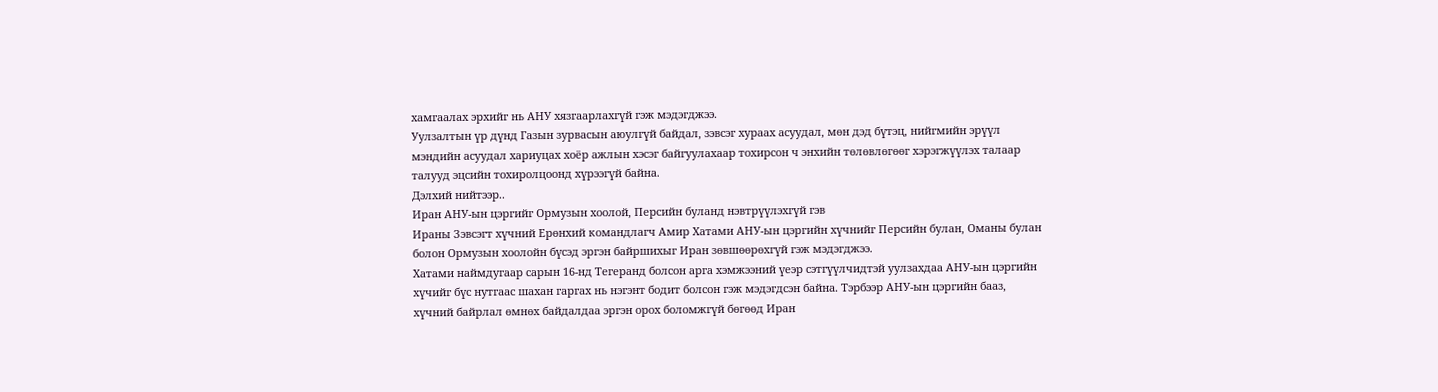хамгаалах эрхийг нь АНУ хязгаарлахгүй гэж мэдэгджээ.
Уулзалтын үр дүнд Газын зурвасын аюулгүй байдал, зэвсэг хураах асуудал, мөн дэд бүтэц, нийгмийн эрүүл мэндийн асуудал хариуцах хоёр ажлын хэсэг байгуулахаар тохирсон ч энхийн төлөвлөгөөг хэрэгжүүлэх талаар талууд эцсийн тохиролцоонд хүрээгүй байна.
Дэлхий нийтээр..
Иран АНУ-ын цэргийг Ормузын хоолой, Персийн буланд нэвтрүүлэхгүй гэв
Ираны Зэвсэгт хүчний Ерөнхий командлагч Амир Хатами АНУ-ын цэргийн хүчнийг Персийн булан, Оманы булан болон Ормузын хоолойн бүсэд эргэн байршихыг Иран зөвшөөрөхгүй гэж мэдэгджээ.
Хатами наймдугаар сарын 16-нд Тегеранд болсон арга хэмжээний үеэр сэтгүүлчидтэй уулзахдаа АНУ-ын цэргийн хүчийг бүс нутгаас шахан гаргах нь нэгэнт бодит болсон гэж мэдэгдсэн байна. Тэрбээр АНУ-ын цэргийн бааз, хүчний байрлал өмнөх байдалдаа эргэн орох боломжгүй бөгөөд Иран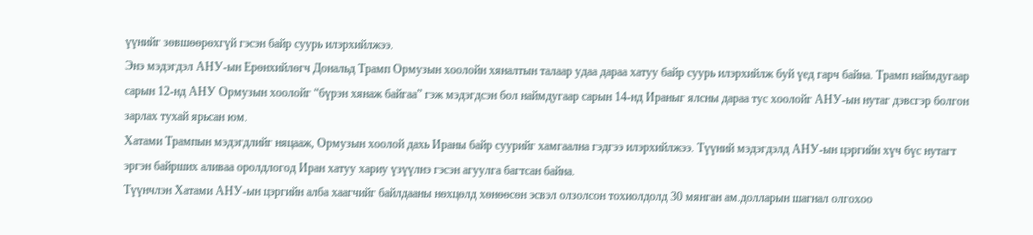үүнийг зөвшөөрөхгүй гэсэн байр суурь илэрхийлжээ.
Энэ мэдэгдэл АНУ-ын Ерөнхийлөгч Дональд Трамп Ормузын хоолойн хяналтын талаар удаа дараа хатуу байр суурь илэрхийлж буй үед гарч байна. Трамп наймдугаар сарын 12-нд АНУ Ормузын хоолойг “бүрэн хянаж байгаа” гэж мэдэгдсэн бол наймдугаар сарын 14-нд Ираныг ялсны дараа тус хоолойг АНУ-ын нутаг дэвсгэр болгон зарлах тухай ярьсан юм.
Хатами Трампын мэдэгдлийг няцааж, Ормузын хоолой дахь Ираны байр суурийг хамгаална гэдгээ илэрхийлжээ. Түүний мэдэгдэлд АНУ-ын цэргийн хүч бүс нутагт эргэн байрших аливаа оролдлогод Иран хатуу хариу үзүүлнэ гэсэн агуулга багтсан байна.
Түүнчлэн Хатами АНУ-ын цэргийн алба хаагчийг байлдааны нөхцөлд хөнөөсөн эсвэл олзолсон тохиолдолд 30 мянган ам.долларын шагнал олгохоо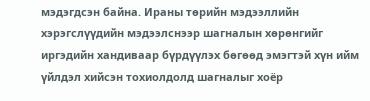мэдэгдсэн байна. Ираны төрийн мэдээллийн хэрэгслүүдийн мэдээлснээр шагналын хөрөнгийг иргэдийн хандиваар бүрдүүлэх бөгөөд эмэгтэй хүн ийм үйлдэл хийсэн тохиолдолд шагналыг хоёр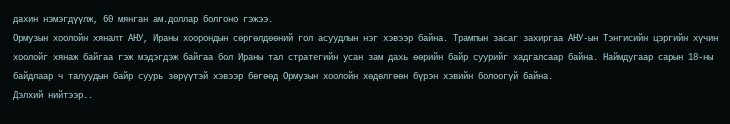дахин нэмэгдүүлж, 60 мянган ам.доллар болгоно гэжээ.
Ормузын хоолойн хяналт АНУ, Ираны хоорондын сөргөлдөөний гол асуудлын нэг хэвээр байна. Трампын засаг захиргаа АНУ-ын Тэнгисийн цэргийн хүчин хоолойг хянаж байгаа гэж мэдэгдэж байгаа бол Ираны тал стратегийн усан зам дахь өөрийн байр суурийг хадгалсаар байна. Наймдугаар сарын 18-ны байдлаар ч талуудын байр суурь зөрүүтэй хэвээр бөгөөд Ормузын хоолойн хөдөлгөөн бүрэн хэвийн болоогүй байна.
Дэлхий нийтээр..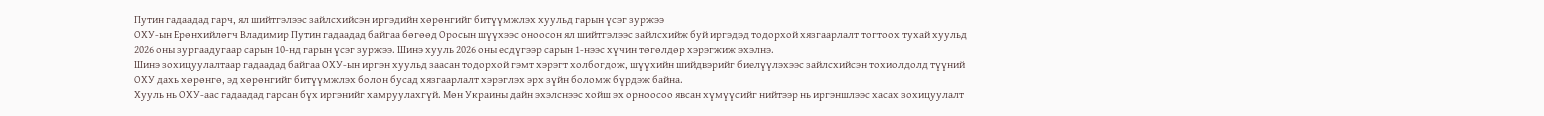Путин гадаадад гарч, ял шийтгэлээс зайлсхийсэн иргэдийн хөрөнгийг битүүмжлэх хуульд гарын үсэг зуржээ
ОХУ-ын Ерөнхийлөгч Владимир Путин гадаадад байгаа бөгөөд Оросын шүүхээс оноосон ял шийтгэлээс зайлсхийж буй иргэдэд тодорхой хязгаарлалт тогтоох тухай хуульд 2026 оны зургаадугаар сарын 10-нд гарын үсэг зуржээ. Шинэ хууль 2026 оны есдүгээр сарын 1-нээс хүчин төгөлдөр хэрэгжиж эхэлнэ.
Шинэ зохицуулалтаар гадаадад байгаа ОХУ-ын иргэн хуульд заасан тодорхой гэмт хэрэгт холбогдож, шүүхийн шийдвэрийг биелүүлэхээс зайлсхийсэн тохиолдолд түүний ОХУ дахь хөрөнгө, эд хөрөнгийг битүүмжлэх болон бусад хязгаарлалт хэрэглэх эрх зүйн боломж бүрдэж байна.
Хууль нь ОХУ-аас гадаадад гарсан бүх иргэнийг хамруулахгүй. Мөн Украины дайн эхэлснээс хойш эх орноосоо явсан хүмүүсийг нийтээр нь иргэншлээс хасах зохицуулалт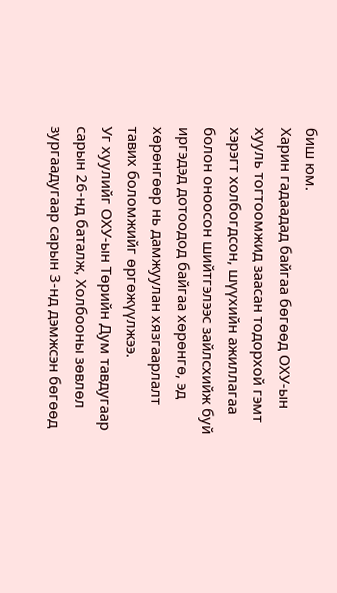биш юм.
Харин гадаадад байгаа бөгөөд ОХУ-ын хууль тогтоомжид заасан тодорхой гэмт хэрэгт холбогдсон, шүүхийн ажиллагаа болон оноосон шийтгэлээс зайлсхийж буй иргэдэд дотоодод байгаа хөрөнгө, эд хөрөнгөөр нь дамжуулан хязгаарлалт тавих боломжийг өргөжүүлжээ.
Уг хуулийг ОХУ-ын Төрийн Дум тавдугаар сарын 26-нд баталж, Холбооны зөвлөл зургаадугаар сарын 3-нд дэмжсэн бөгөөд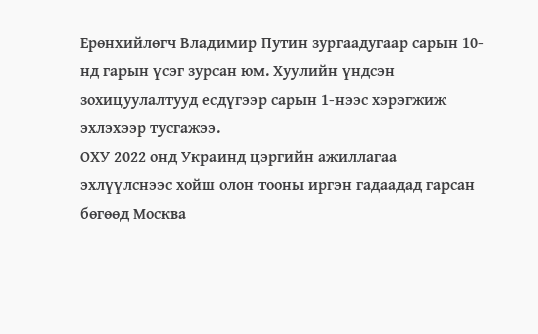Ерөнхийлөгч Владимир Путин зургаадугаар сарын 10-нд гарын үсэг зурсан юм. Хуулийн үндсэн зохицуулалтууд есдүгээр сарын 1-нээс хэрэгжиж эхлэхээр тусгажээ.
ОХУ 2022 онд Украинд цэргийн ажиллагаа эхлүүлснээс хойш олон тооны иргэн гадаадад гарсан бөгөөд Москва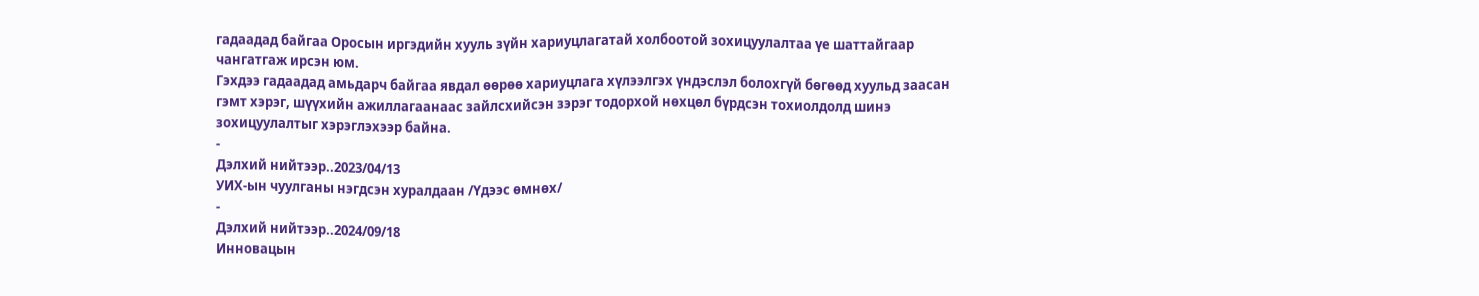гадаадад байгаа Оросын иргэдийн хууль зүйн хариуцлагатай холбоотой зохицуулалтаа үе шаттайгаар чангатгаж ирсэн юм.
Гэхдээ гадаадад амьдарч байгаа явдал өөрөө хариуцлага хүлээлгэх үндэслэл болохгүй бөгөөд хуульд заасан гэмт хэрэг, шүүхийн ажиллагаанаас зайлсхийсэн зэрэг тодорхой нөхцөл бүрдсэн тохиолдолд шинэ зохицуулалтыг хэрэглэхээр байна.
-
Дэлхий нийтээр..2023/04/13
УИХ-ын чуулганы нэгдсэн хуралдаан /Үдээс өмнөх/
-
Дэлхий нийтээр..2024/09/18
Инновацын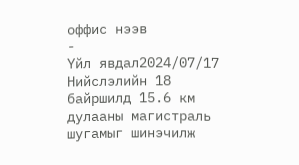оффис нээв
-
Үйл явдал2024/07/17
Нийслэлийн 18 байршилд 15.6 км дулааны магистраль шугамыг шинэчилж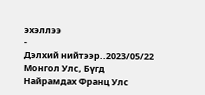эхэллээ
-
Дэлхий нийтээр..2023/05/22
Монгол Улс, Бүгд Найрамдах Франц Улс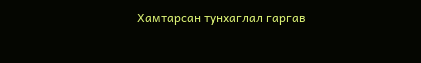Хамтарсан тунхаглал гаргав